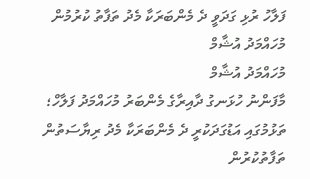ފަލާހު ރުޅި ގަދަވީ ދެ މެންބަރަކާ މެދު ތަފާތު ކުރުމުން
މުހައްމަދު އުޝާމް
މުހައްމަދު އުޝާމް
މާފަންނު ހުޅަނގު ދާއިރާގެ މެންބަރު މުހައްމަދު ފަލާހް؛ ތަޅުމުގައި އަޑުގަދަކުރީ ދެ މެންބަރަކާ މެދު ރިޔާސަތުން ތަފާތުކުރުން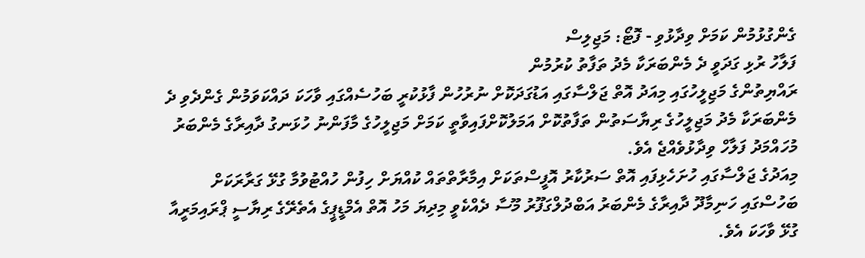ގެންގުޅުމުން ކަމަށް ވިދާޅުވި - ފޮޓޯ: މަޖިލިސް
ފަލާހު ރުޅި ގަދަވީ ދެ މެންބަރަކާ މެދު ތަފާތު ކުރުމުން
ރައްޔިތުންގެ މަޖިލީހުގައި މިއަދު އޮތް ޖަލްސާގައި އަޑުގަދަކޮށް ނުރުހުން ފާޅުކުރީ ބަހުސެއްގައި ވާހަކަ ދައްކަވަމުން ގެންދެވި ދެ މެންބަރަކާ މެދު މަޖިލީހުގެ ރިޔާސަތުން ތަފާތުކޮށް އަމަލުކޮށްފައިވާތީ ކަމަށް މަޖިލީހުގެ މާފަންނު ހުޅަނގު ދާއިރާގެ މެންބަރު މުހައްމަދު ފަލާހް ވިދާޅުވެއްޖެ އެވެ.
މިއަދުގެ ޖަލްސާގައި ހުށަހެޅިފައި އޮތް ސަރުކާރު އޮފީސްތަކަށް އިމާރާތްތައް ކުއްޔަށް ހިފުން ހުއްޓުވުމާ ގުޅޭ ގަރާރަކަށް ބަހުސްގައި ހަނިމާދޫ ދާއިރާގެ މެންބަރު އަބްދުލްގަފޫރު މޫސާ ދެއްކެވީ މިދިޔަ މަހު އޮތް އެމްޑީޕީގެ އެތެރޭގެ ރިޔާސީ ޕްރައިމަރީއާ ގުޅޭ ވާހަކަ އެވެ.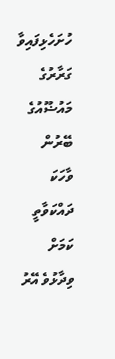ހުށަހެޅިފައިވާ ގަރާރުގެ މައުޟޫއުގެ ބޭރުން ވާހަކަ ދައްކަވާތީ ކަމަށް ވިދާޅުވެ އޭރު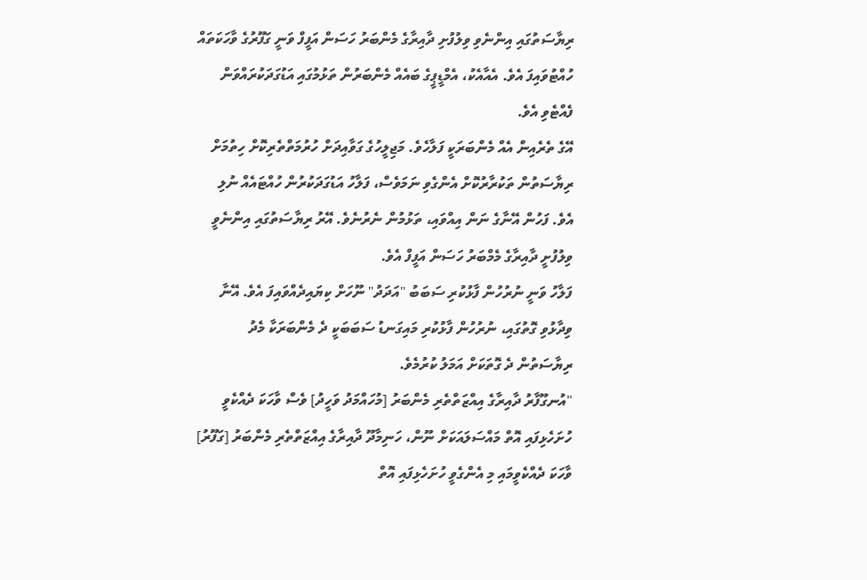ރިޔާސަތުގައި އިންނެވި ވިލުފުށި ދާއިރާގެ މެންބަރު ހަސަން އަފީފް ވަނީ ގަފޫރުގެ ވާހަކަތައް ހުއްޓުވައިފަ އެވެ. އެއާއެކު، އެމްޑީޕީގެ ބައެއް މެންބަރުން ތަޅުމުގައި އަޑުގަދަކުރައްވަން ފެއްޓެވި އެވެ.
އޭގެ ތެރެއިން އެއް މެންބަރަކީ ފަލާހެވެ. މަޖިލީހުގެ ގަވާއިދަށް ހުރުމަތްތެރިކޮށް ހިތުމަށް ރިޔާސަތުން ތަކުރާރުކޮށް އެންގެވި ނަމަވެސް، ފަލާހު އަޑުގަދަކުރުން ހުއްޓައެއް ނުލި އެވެ. ފަހުން އޭނާގެ ނަން އިއްވައި، ތަޅުމުން ނެރުނެވެ. އޭރު ރިޔާސަތުގައި އިންނެވީ ވިލުފުށީ ދާއިރާގެ މެމްބަރު ހަސަން އަފީފް އެވެ.
ފަލާހު ވަނީ ނުރުހުން ފާޅުކުރި ސަބަބު "އަދަދު" ނޫހަށް ކިޔައިދެއްވައިފަ އެވެ. އޭނާ ވިދާޅުވި ގޮތުގައި، ނުރުހުން ފާޅުކުރި މައިގަނޑު ސަބަބަކީ ދެ މެންބަރަކާ މެދު ރިޔާސަތުން ދެ ގޮތަކަށް އަމަލު ކުރުމެވެ.
"އުނގޫފާރު ދާއިރާގެ އިއްޒަތްތެރި މެންބަރު [މުހައްމަދު ވަހީދު] ވެސް ވާހަކަ ދެއްކެވީ ހުށަހެޅިފައި އޮތް މައްސަލައަކަށް ނޫން، ހަނިމާދޫ ދާއިރާގެ އިއްޒަތްތެރި މެންބަރު [ގަފޫރު] ވާހަކަ ދެއްކެވީމައި މި އެންގެވީ ހުށަހެޅިފައި އޮތް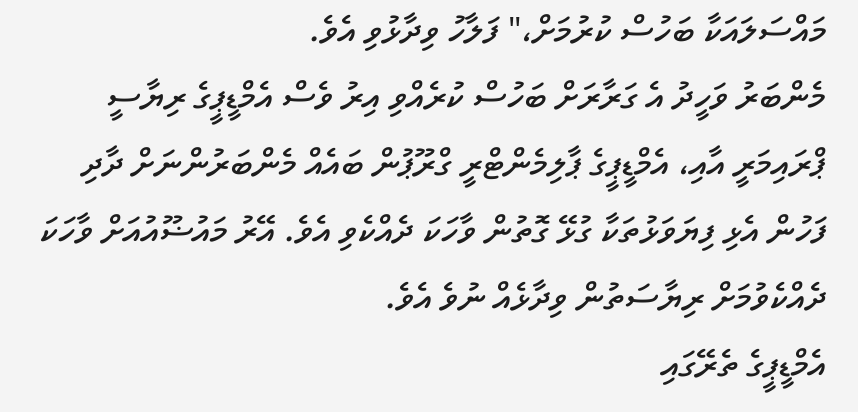މައްސަލައަކާ ބަހުސް ކުރުމަށް،" ފަލާހު ވިދާޅުވި އެވެ.
މެންބަރު ވަހީދު އެ ގަރާރަށް ބަހުސް ކުރެއްވި އިރު ވެސް އެމްޑީޕީގެ ރިޔާސީ ޕްރައިމަރީ އާއި، އެމްޑީޕީގެ ޕާލިމެންޓްރީ ގްރޫޕުން ބައެއް މެންބަރުންނަށް ދާދި ފަހުން އެޅި ފިޔަވަޅުތަކާ ގުޅޭ ގޮތުން ވާހަކަ ދެއްކެވި އެވެ. އޭރު މައުޟޫއުއަށް ވާހަކަ ދެއްކެވުމަށް ރިޔާސަތުން ވިދާޅެއް ނުވެ އެވެ.
އެމްޑީޕީގެ ތެރޭގައި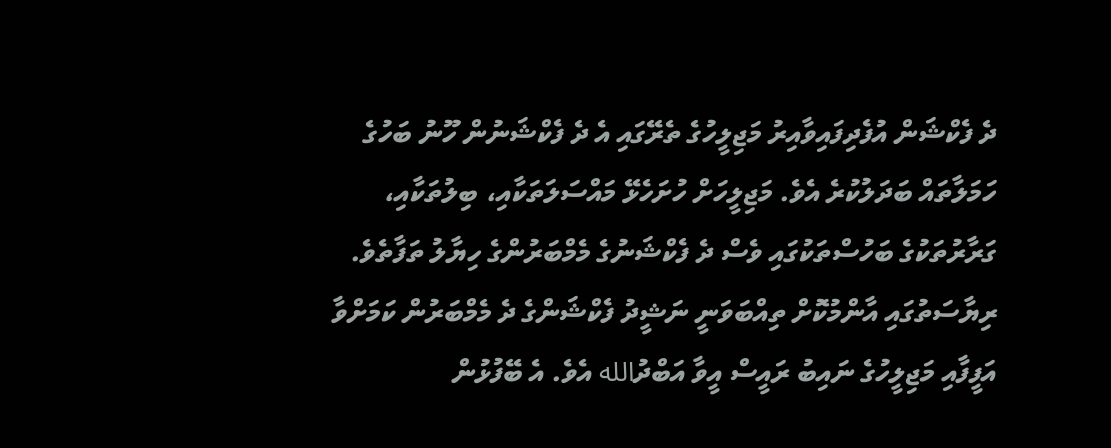ދެ ފެކްޝަން އުފެދިފައިވާއިރު މަޖިލީހުގެ ތެރޭގައި އެ ދެ ފެކްޝަނުން ހޫނު ބަހުގެ ހަމަލާތައް ބަދަލުކުރެ އެވެ. މަޖިލީހަށް ހުށަހެޅޭ މައްސަލަތަކާއި، ބިލުތަކާއި، ގަރާރުތަކުގެ ބަހުސްތަކުގައި ވެސް ދެ ފެކްޝަނުގެ މެމްބަރުންގެ ހިޔާލު ތަފާތެވެ.
ރިޔާސަތުގައި އާންމުކޮށް ތިއްބަވަނީ ނަޝީދު ފެކްޝަންގެ ދެ މެމްބަރުން ކަމަށްވާ އަފީފާއި މަޖިލީހުގެ ނައިބު ރައީސް އީވާ އަބްދުالله އެވެ. އެ ބޭފުޅުން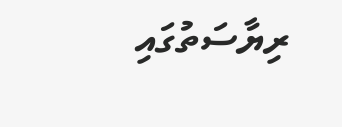ރިޔާސަތުގައި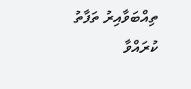ތިއްބަވާއިރު ތަފާތު ކުރައްވާ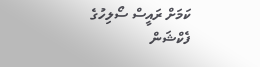ކަމަށް ރައީސް ސޯލިހުގެ ފެކްޝަން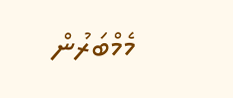މެމްބަރުން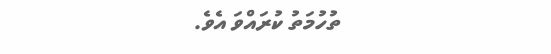ތުހުމަތު ކުރައްވަ އެވެ.